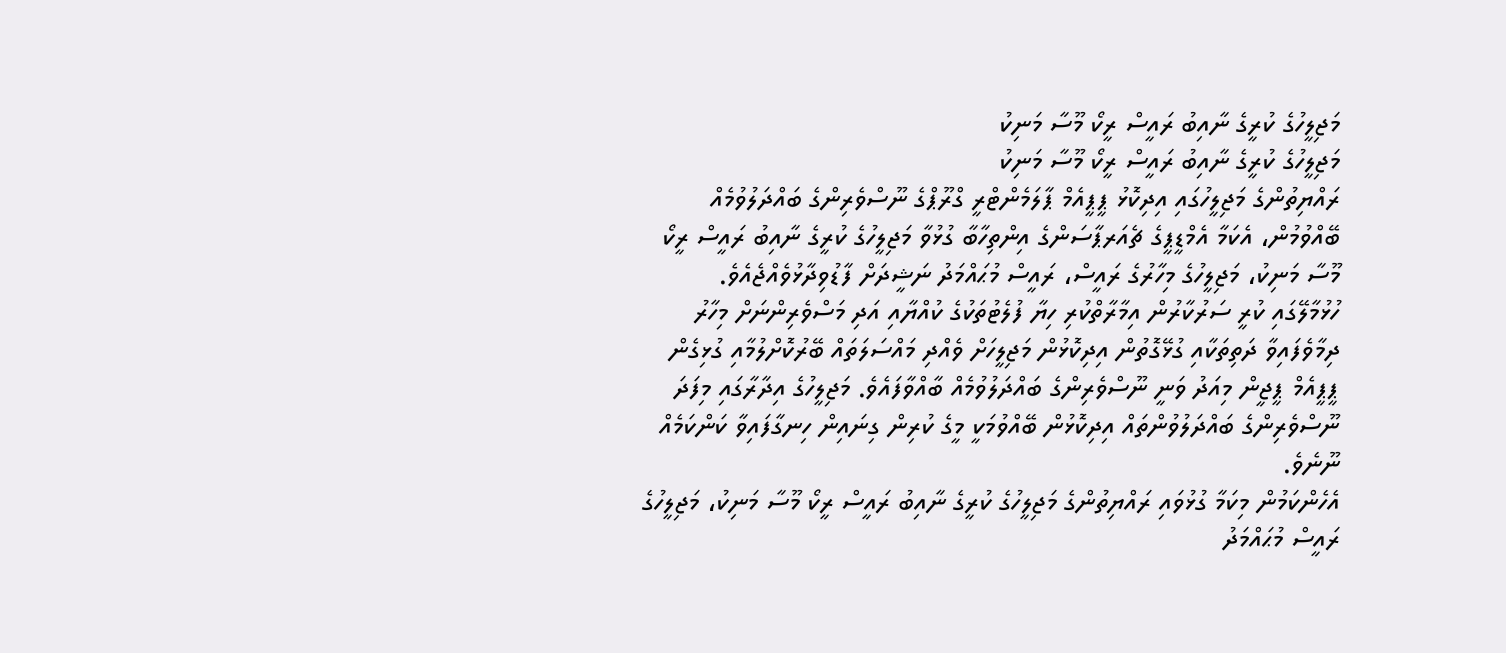މަޖިލީހުގެ ކުރީގެ ނާއިބު ރައީސް ރީކޯ މޫސާ މަނިކު
މަޖިލީހުގެ ކުރީގެ ނާއިބު ރައީސް ރީކޯ މޫސާ މަނިކު
ރައްޔިތުންގެ މަޖިލީހުގައި އިދިކޮޅު ޕީޕީއެމް ޕާލަމެންޓްރީ ގްރޫޕްގެ ނޫސްވެރިންގެ ބައްދަލުވުމެއް ބޭއްވުމުން، އެކަމާ އެމްޑީޕީގެ ޗެއަރޕާސަންގެ އިންތިހާބާ ގުޅުވާ މަޖިލީހުގެ ކުރީގެ ނާއިބު ރައީސް ރީކޯ މޫސާ މަނިކު، މަޖިލީހުގެ މިހާރުގެ ރައީސް، ރައީސް މުޙައްމަދު ނަޝީދަށް ފާޑުވިދާޅުވެއްޖެއެވެ.
ހުޅުމާލޭގައި ކުރީ ސަރުކާރުން އިމާރާތްކުރި ހިޔާ ފުލެޓުތަކުގެ ކުއްޔާއި އަދި މަސްވެރިންނަށް މިހާރު ދިމާވެފައިވާ ދަތިތަކާއި ގުޅޭގޮތުން އިދިކޮޅުން މަޖިލީހަށް ވެއްދި މައްސަލަތައް ބޭރުކޮށްލުމާއި ގުޅިގެން ޕީޕީއެމް ޕީޖީން މިއަދު ވަނީ ނޫސްވެރިންގެ ބައްދަލުވުމެއް ބާއްވާފައެވެ. މަޖިލީހުގެ އިދާރާގައި މިފަދަ ނޫސްވެރިންގެ ބައްދަލުވުންތައް އިދިކޮޅުން ބޭއްވުމަކީ މީގެ ކުރިން ގިނައިން ހިނގާފައިވާ ކަންކަމެއް ނޫނެވެ.
އެހެންކަމުން މިކަމާ ގުޅުވައި ރައްޔިތުންގެ މަޖިލީހުގެ ކުރީގެ ނާއިބު ރައީސް ރީކޯ މޫސާ މަނިކު، މަޖިލީހުގެ ރައީސް މުޙައްމަދު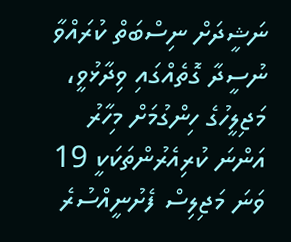ނަޝީދަށް ނިސްބަތް ކުރައްވާ ނުސީދާ ގޮތެއްގައި ވިދާޅުވީ، މަޖިލީހުގެ ހިންގުމަށް މިހާރު އަންނަ ކުރިއެރުންތަކަކީ 19 ވަނަ މަޖިލިސް ފެށުނީއްސުރެ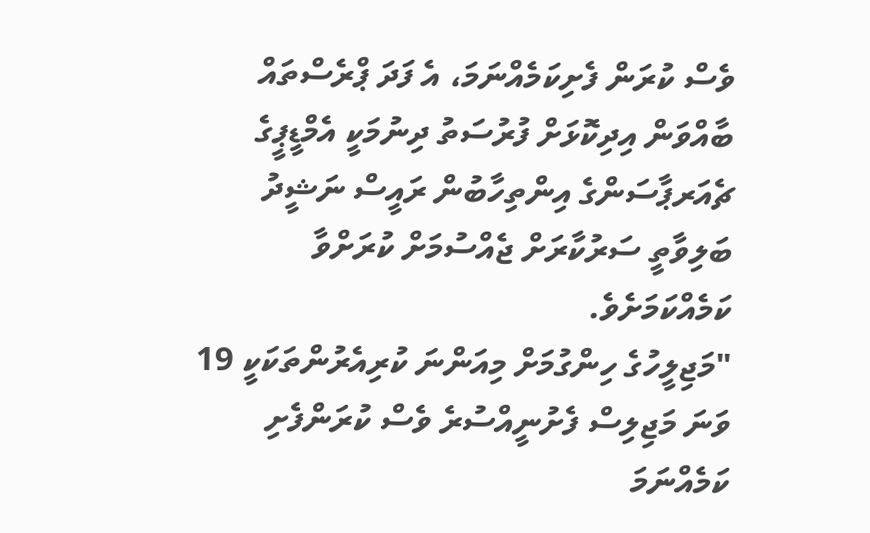ވެސް ކުރަން ފެށިކަމެއްނަމަ، އެ ފަދަ ޕްރެސްތައް ބާއްވަން އިދިކޮޅަށް ފުރުސަތު ދިނުމަކީ އެމްޑީޕީގެ ޗެއަރޕާސަންގެ އިންތިހާބުން ރައީސް ނަޝީދު ބަލިވާތީ ސަރުކާރަށް ޖެއްސުމަށް ކުރަށްވާ ކަމެއްކަމަށެވެ.
"މަޖިލީހުގެ ހިންގުމަށް މިއަންނަ ކުރިއެރުންތަކަކީ 19 ވަނަ މަޖިލިސް ފެށުނީއްސުރެ ވެސް ކުރަންފެށި ކަމެއްނަމަ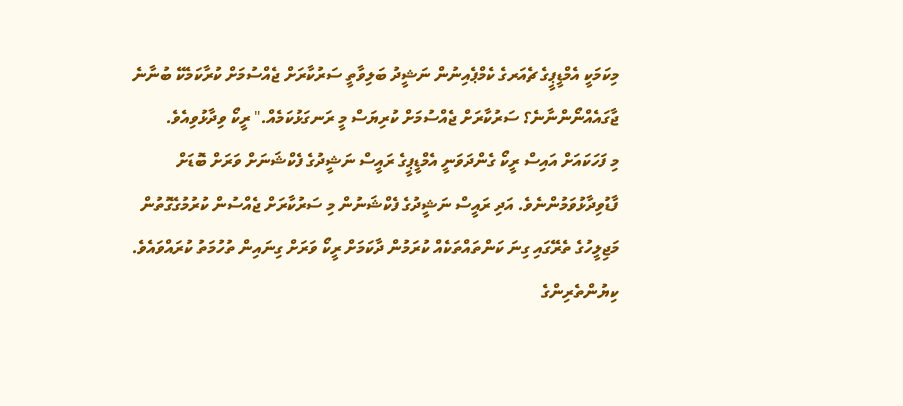މިކަމަކީ އެމްޑީޕީގެ ޗެއަރގެ ކެމްޕެއިނުން ނަޝީދު ބަލިވާތީ ސަރުކާރަށް ޖެއްސުމަށް ކުރާކަމެކޭ ބުނާނެ ޖާގައެއްނޯންނާނެ؟ ސަރުކާރަށް ޖެއްސުމަށް ކުރިޔަސް މީ ރަނގަޅުކަމެއް." ރީކޯ ވިދާޅުވިއެވެ.
މި ފަހަކައަށް އައިސް ރީކޯ ގެންދަވަނީ އެމްޑީޕީގެ ރައީސް ނަޝީދުގެ ފެކްޝަނަށް ވަރަށް ބޮޑަށް ފާޑުވިދާޅުވަމުންނެވެ. އަދި ރައީސް ނަޝީދުގެ ފެކްޝަނުން މި ސަރުކާރަށް ޖެއްސުން ކުރުމުގެގޮތުން މަޖިލީހުގެ ތެރޭގައި ގިނަ ކަންތައްތަކެއް ކުރަމުން ދާކަމަށް ރީކޯ ވަރަށް ގިނައިން ތުހުމަތު ކުރައްވައެވެ.
ކިޔުންތެރިންގެ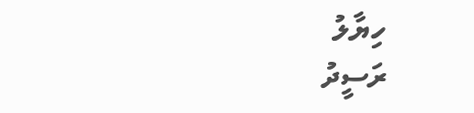ހިޔާލު
ރަސީދު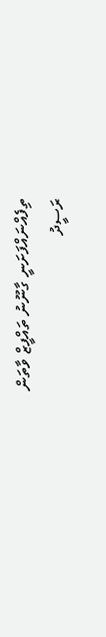ތިފެއްނައްފަށަނީ ގާނޫނު ތައްފީޒް ވާތަން
ރަސީދު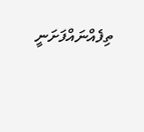ތިފެއްނައްފަށަނީ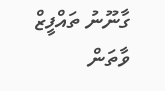ގާނޫނު ތައްފީޒް ވާތަން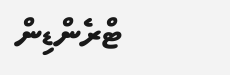ޓްރެންޑިން